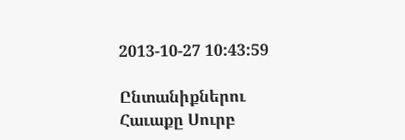2013-10-27 10:43:59

Ընտանիքներու Հաւաքը Սուրբ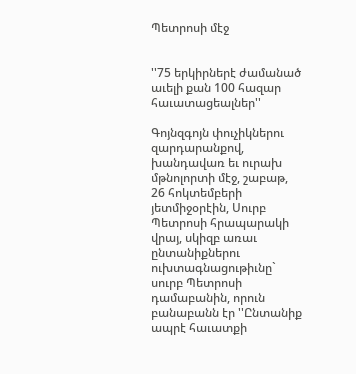Պետրոսի մէջ


''75 երկիրներէ ժամանած աւելի քան 100 հազար հաւատացեալներ''

Գոյնզգոյն փուչիկներու զարդարանքով, խանդավառ եւ ուրախ մթնոլորտի մէջ, շաբաթ, 26 հոկտեմբերի յետմիջօրէին, Սուրբ Պետրոսի հրապարակի վրայ, սկիզբ առաւ ընտանիքներու ուխտագնացութիւնը` սուրբ Պետրոսի դամաբանին, որուն բանաբանն էր ''Ընտանիք ապրէ հաւատքի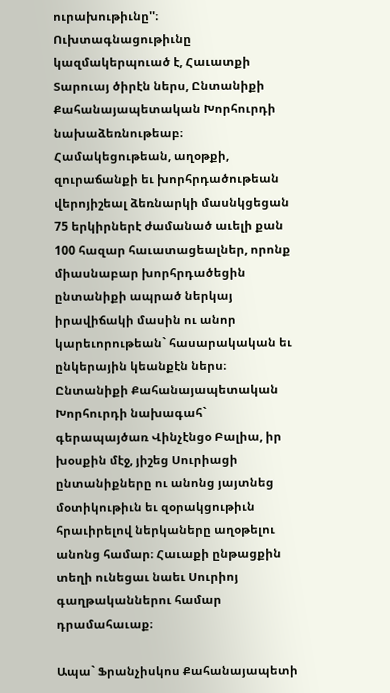ուրախութիւնը''։
Ուխտագնացութիւնը կազմակերպուած է, Հաւատքի Տարուայ ծիրէն ներս, Ընտանիքի Քահանայապետական Խորհուրդի նախաձեռնութեաբ։
Համակեցութեան, աղօթքի, զուրաճանքի եւ խորհրդածութեան վերոյիշեալ ձեռնարկի մասնկցեցան 75 երկիրներէ ժամանած աւելի քան 100 հազար հաւատացեալներ, որոնք միասնաբար խորհրդածեցին ընտանիքի ապրած ներկայ իրավիճակի մասին ու անոր կարեւորութեան` հասարակական եւ ընկերային կեանքէն ներս։
Ընտանիքի Քահանայապետական Խորհուրդի նախագահ` գերապայծառ Վինչէնցօ Բալիա, իր խօսքին մէջ, յիշեց Սուրիացի ընտանիքները ու անոնց յայտնեց մօտիկութիւն եւ զօրակցութիւն հրաւիրելով ներկաները աղօթելու անոնց համար։ Հաւաքի ընթացքին տեղի ունեցաւ նաեւ Սուրիոյ գաղթականներու համար դրամահաւաք։

Ապա` Ֆրանչիսկոս Քահանայապետի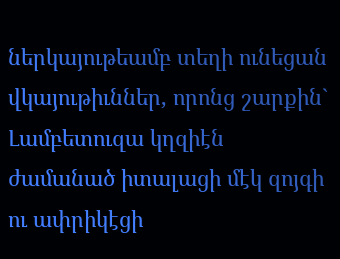ներկայութեամբ տեղի ունեցան վկայութիւններ, որոնց շարքին` Լամբետուզա կղզիէն ժամանած իտալացի մէկ զոյգի ու ափրիկէցի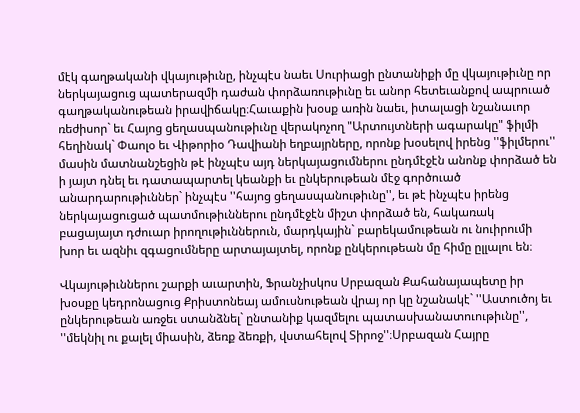մէկ գաղթականի վկայութիւնը, ինչպէս նաեւ Սուրիացի ընտանիքի մը վկայութիւնը որ ներկայացուց պատերազմի դաժան փորձառութիւնը եւ անոր հետեւանքով ապրուած գաղթականութեան իրավիճակը։Հաւաքին խօսք առին նաեւ, իտալացի նշանաւոր ռեժիսոր` եւ Հայոց ցեղասպանութիւնը վերակոչող "Արտույտների ագարակը" ֆիլմի հեղինակ` Փաոլօ եւ Վիթորիօ Դավիանի եղբայրները, որոնք խօսելով իրենց ''ֆիլմերու'' մասին մատնանշեցին թէ ինչպէս այդ ներկայացումներու ընդմէջէն անոնք փորձած են ի յայտ դնել եւ դատապարտել կեանքի եւ ընկերութեան մէջ գործուած անարդարութիւններ` ինչպէս ''հայոց ցեղասպանութիւնը'', եւ թէ ինչպէս իրենց ներկայացուցած պատմութիւններու ընդմէջէն միշտ փորձած են, հակառակ բացայայտ դժուար իրողութիւններուն, մարդկային` բարեկամութեան ու նուիրումի խոր եւ ազնիւ զգացումները արտայայտել, որոնք ընկերութեան մը հիմը ըլլալու են։

Վկայութիւններու շարքի աւարտին, Ֆրանչիսկոս Սրբազան Քահանայապետը իր խօսքը կեդրոնացուց Քրիստոնեայ ամուսնութեան վրայ որ կը նշանակէ` ''Աստուծոյ եւ ընկերութեան առջեւ ստանձնել` ընտանիք կազմելու պատասխանատուութիւնը'', ''մեկնիլ ու քալել միասին, ձեռք ձեռքի, վստահելով Տիրոջ''։Սրբազան Հայրը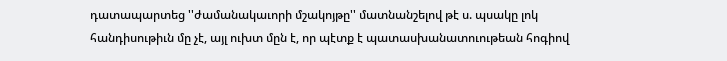դատապարտեց ''ժամանակաւորի մշակոյթը'' մատնանշելով թէ ս. պսակը լոկ հանդիսութիւն մը չէ, այլ ուխտ մըն է, որ պէտք է պատասխանատուութեան հոգիով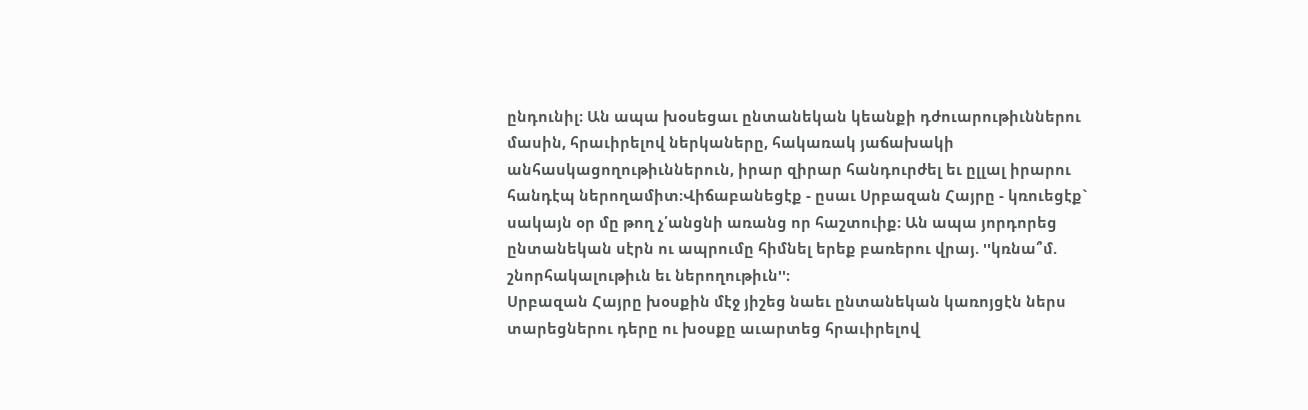ընդունիլ։ Ան ապա խօսեցաւ ընտանեկան կեանքի դժուարութիւններու մասին, հրաւիրելով ներկաները, հակառակ յաճախակի անհասկացողութիւններուն, իրար զիրար հանդուրժել եւ ըլլալ իրարու հանդէպ ներողամիտ։Վիճաբանեցէք - ըսաւ Սրբազան Հայրը - կռուեցէք` սակայն օր մը թող չ՛անցնի առանց որ հաշտուիք։ Ան ապա յորդորեց ընտանեկան սէրն ու ապրումը հիմնել երեք բառերու վրայ. ''կռնա՞մ. շնորհակալութիւն եւ ներողութիւն''։
Սրբազան Հայրը խօսքին մէջ յիշեց նաեւ ընտանեկան կառոյցէն ներս տարեցներու դերը ու խօսքը աւարտեց հրաւիրելով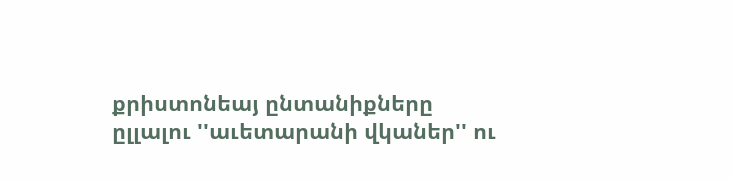քրիստոնեայ ընտանիքները ըլլալու ''աւետարանի վկաներ'' ու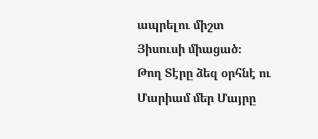ապրելու միշտ Յիսուսի միացած։
Թող Տէրը ձեզ օրհնէ ու Մարիամ մեր Մայրը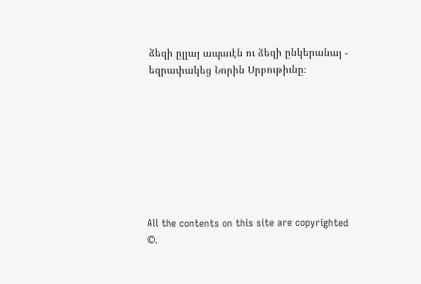ձեզի ըլլայ ապաւէն ու ձեզի ընկերանայ - եզրափակեց Նորին Սրբութիւնը։








All the contents on this site are copyrighted ©.